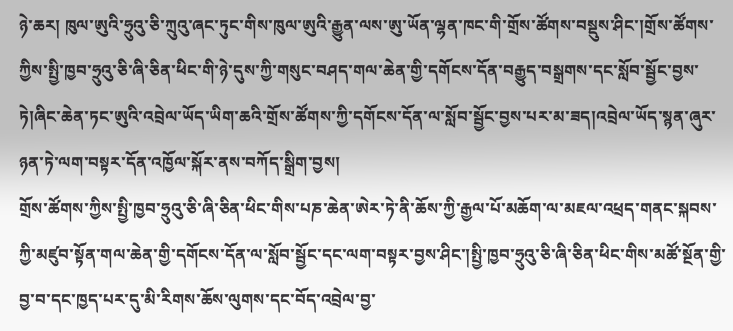ཉེ་ཆར། ཁུལ་ཨུའི་ཧྲུའུ་ཅི་ཀྲུའུ་ཞང་ཏུང་གིས་ཁུལ་ཨུའི་རྒྱུན་ལས་ཨུ་ཡོན་ལྷན་ཁང་གི་གྲོས་ཚོགས་བསྡུས་ཤིང་།གྲོས་ཚོགས་ཀྱིས་སྤྱི་ཁྱབ་ཧྲུའུ་ཅི་ཞི་ཅིན་ཕིང་གི་ཉེ་དུས་ཀྱི་གསུང་བཤད་གལ་ཆེན་གྱི་དགོངས་དོན་བརྒྱུད་བསྒྲགས་དང་སློབ་སྦྱོང་བྱས་ཏེ།ཞིང་ཆེན་ཏང་ཨུའི་འབྲེལ་ཡོད་ཡིག་ཆའི་གྲོས་ཚོགས་ཀྱི་དགོངས་དོན་ལ་སློབ་སྦྱོང་བྱས་པར་མ་ཟད།འབྲེལ་ཡོད་སྙན་ཞུར་ཉན་ཏེ་ལག་བསྟར་དོན་འཁྱོལ་སྐོར་ནས་བཀོད་སྒྲིག་བྱས།
གྲོས་ཚོགས་ཀྱིས་སྤྱི་ཁྱབ་ཧྲུའུ་ཅི་ཞི་ཅིན་ཕིང་གིས་པཎ་ཆེན་ཨེར་ཏེ་ནི་ཆོས་ཀྱི་རྒྱལ་པོ་མཆོག་ལ་མཇལ་འཕྲད་གནང་སྐབས་ཀྱི་མཛུབ་སྟོན་གལ་ཆེན་གྱི་དགོངས་དོན་ལ་སློབ་སྦྱོང་དང་ལག་བསྟར་བྱས་ཤིང་།སྤྱི་ཁྱབ་ཧྲུའུ་ཅི་ཞི་ཅིན་ཕིང་གིས་མཚོ་སྔོན་གྱི་བྱ་བ་དང་ཁྱད་པར་དུ་མི་རིགས་ཆོས་ལུགས་དང་བོད་འབྲེལ་བྱ་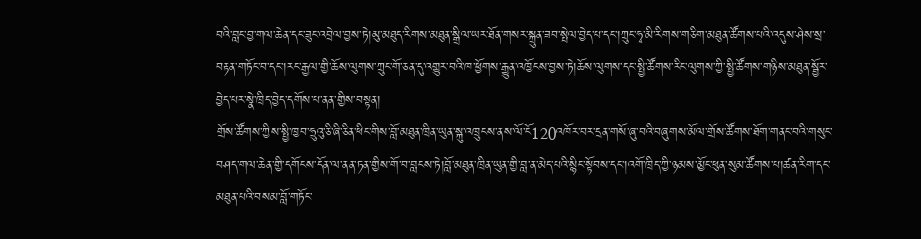བའི་བླང་བྱ་གལ་ཆེན་དང་ཟུང་འབྲེལ་བྱས་ཏེ།མུ་མཐུད་རིགས་མཐུན་སྒྲིལ་ཡར་ཐོན་གསར་སྐྲུན་ཟབ་སྤེལ་བྱེད་པ་དང་།ཀྲུང་ཧྭ་མི་རིགས་གཅིག་མཐུན་ཚོགས་པའི་འདུས་ཤེས་སྲ་བརྟན་གཏོང་བ་དང་།རང་རྒྱལ་གྱི་ཆོས་ལུགས་ཀྲུང་གོ་ཅན་དུ་འགྱུར་བའི་ཁ་ཕྱོགས་རྒྱུན་འཁྱོངས་བྱས་ཏེ།ཆོས་ལུགས་དང་སྤྱི་ཚོགས་རིང་ལུགས་ཀྱི་སྤྱི་ཚོགས་གཉིས་མཐུན་སྦྱོར་བྱེད་པར་སྣེ་ཁྲིད་བྱེད་དགོས་པ་ནན་གྱིས་བསྟན།
གྲོས་ཚོགས་ཀྱིས་སྤྱི་ཁྱབ་ཧྲུའུ་ཅི་ཞི་ཅིན་ཕིང་གིས་བློ་མཐུན་ཁྲིན་ཡུན་སྐུ་འཁྲུངས་ནས་ལོ་ངོ120འཁོར་བར་དྲན་གསོ་ཞུ་བའི་བཞུགས་མོལ་གྲོས་ཚོགས་ཐོག་གནང་བའི་གསུང་བཤད་གལ་ཆེན་གྱི་དགོངས་དོན་ལ་ནན་ཏན་གྱིས་གོ་བ་བླངས་ཏེ།བློ་མཐུན་ཁྲིན་ཡུན་གྱི་བླ་ན་མེད་པའི་སྙིང་སྟོབས་དང་།འགོ་ཁྲིད་ཀྱི་ཉམས་མྱོང་ཕུན་སུམ་ཚོགས་པ།ཚན་རིག་དང་མཐུན་པའི་བསམ་བློ་གཏོང་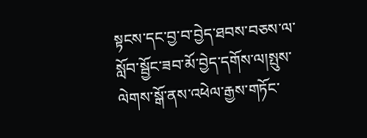སྟངས་དང་བྱ་བ་བྱེད་ཐབས་བཅས་ལ་སློབ་སྦྱོང་ཟབ་མོ་བྱེད་དགོས་ལ།སྤུས་ལེགས་སྒོ་ནས་འཕེལ་རྒྱས་གཏོང་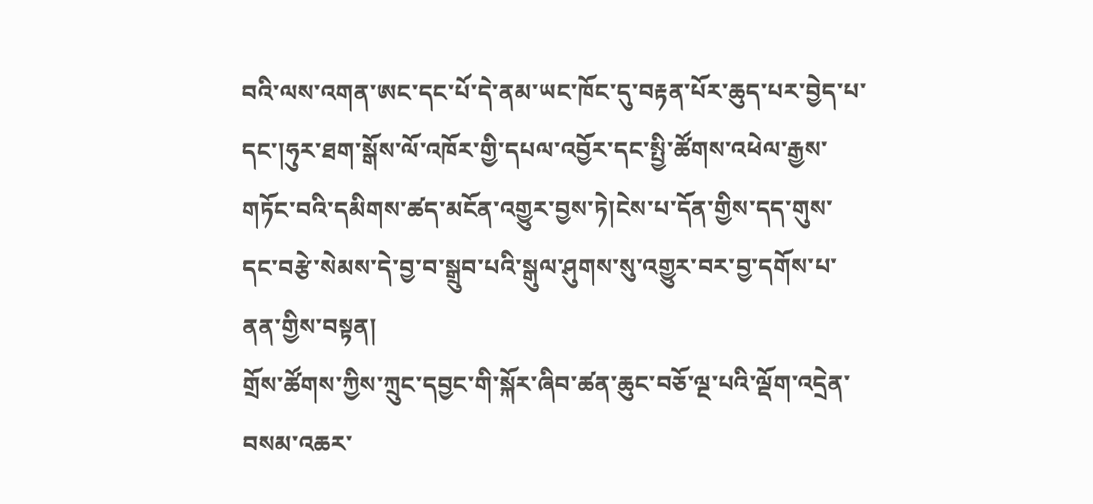བའི་ལས་འགན་ཨང་དང་པོ་དེ་ནམ་ཡང་ཁོང་དུ་བརྟན་པོར་ཆུད་པར་བྱེད་པ་དང་།ཧུར་ཐག་སྒོས་ལོ་འཁོར་གྱི་དཔལ་འབྱོར་དང་སྤྱི་ཚོགས་འཕེལ་རྒྱས་གཏོང་བའི་དམིགས་ཚད་མངོན་འགྱུར་བྱས་ཏེ།ངེས་པ་དོན་གྱིས་དད་གུས་དང་བརྩེ་སེམས་དེ་བྱ་བ་སྒྲུབ་པའི་སྒུལ་ཤུགས་སུ་འགྱུར་བར་བྱ་དགོས་པ་ནན་གྱིས་བསྟན།
གྲོས་ཚོགས་ཀྱིས་ཀྲུང་དབྱང་གི་སྐོར་ཞིབ་ཚན་ཆུང་བཅོ་ལྔ་པའི་ལྡོག་འདྲེན་བསམ་འཆར་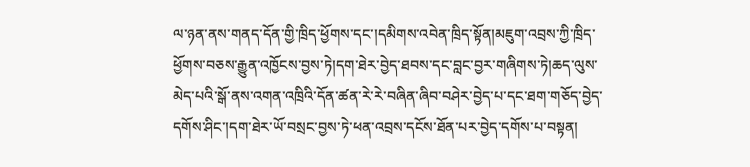ལ་ཉན་ནས་གནད་དོན་གྱི་ཁྲིད་ཕྱོགས་དང་།དམིགས་འབེན་ཁྲིད་སྟོན།མཇུག་འབྲས་ཀྱི་ཁྲིད་ཕྱོགས་བཅས་རྒྱུན་འཁྱོངས་བྱས་ཏེ།དག་ཐེར་བྱེད་ཐབས་དང་བླང་བྱར་གཞིགས་ཏེ།ཆད་ལུས་མེད་པའི་སྒོ་ནས་འགན་འཁྲིའི་དོན་ཚན་རེ་རེ་བཞིན་ཞིབ་བཤེར་བྱེད་པ་དང་ཐག་གཅོད་བྱེད་དགོས་ཤིང་།དག་ཐེར་ཡོ་བསྲང་བྱས་ཏེ་ཕན་འབྲས་དངོས་ཐོན་པར་བྱེད་དགོས་པ་བསྟན།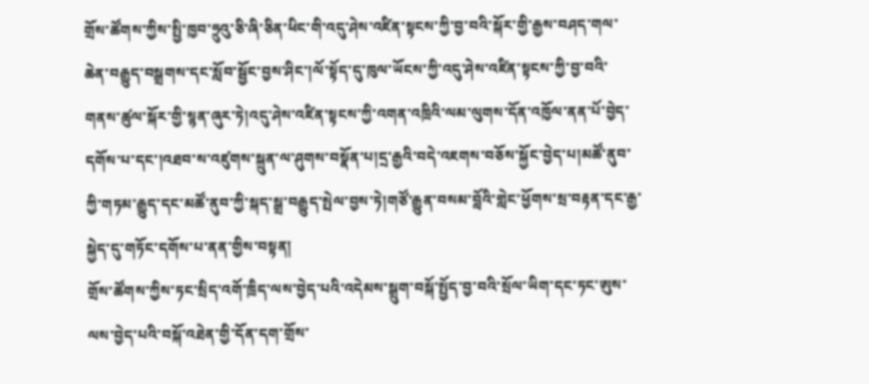གྲོས་ཚོགས་ཀྱིས་སྤྱི་ཁྱབ་ཧྲུའུ་ཅི་ཞི་ཅིན་ཕིང་གི་འདུ་ཤེས་འཛིན་སྟངས་ཀྱི་བྱ་བའི་སྐོར་གྱི་རྒྱས་བཤད་གལ་ཆེན་བརྒྱུད་བསྒྲགས་དང་སློབ་སྦྱོང་བྱས་ཤིང་།ལོ་སྟོད་དུ་ཁུལ་ཡོངས་ཀྱི་འདུ་ཤེས་འཛིན་སྟངས་ཀྱི་བྱ་བའི་གནས་ཚུལ་སྐོར་གྱི་སྙན་ཞུར་ཏེ།འདུ་ཤེས་འཛིན་སྟངས་ཀྱི་འགན་འཁྲིའི་ལམ་ལུགས་དོན་འཁྱོལ་ནན་པོ་བྱེད་དགོས་པ་དང་།འཐབ་ས་འཛུགས་སྐྲུན་ལ་ཤུགས་བསྣོན་པ།དྲ་རྒྱའི་བདེ་འཇགས་བཅོས་སྐྱོང་བྱེད་པ།མཚོ་ནུབ་ཀྱི་གཏམ་རྒྱུད་དང་མཚོ་ནུབ་ཀྱི་སྐད་སྒྲ་བརྒྱུད་སྤེལ་བྱས་ཏེ།གཙོ་རྒྱུན་བསམ་བློའི་གླེང་ཕྱོགས་སྲ་བརྟན་དང་རྒྱ་སྐྱེད་དུ་གཏོང་དགོས་པ་ནན་གྱིས་བསྟན།
གྲོས་ཚོགས་ཀྱིས་ཏང་སྲིད་འགོ་ཁྲིད་ལས་བྱེད་པའི་འདེམས་སྒྲུག་བསྐོ་སྤྱོད་བྱ་བའི་སྲོལ་ཡིག་དང་ཏང་ཨུས་ལས་བྱེད་པའི་བསྐོ་འཐེན་གྱི་དོན་དག་གྲོས་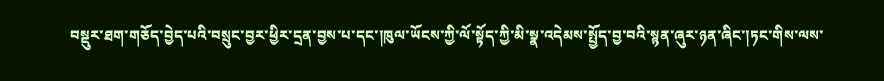བསྡུར་ཐག་གཅོད་བྱེད་པའི་བསྲུང་བྱར་ཕྱིར་དྲན་བྱས་པ་དང་།ཁུལ་ཡོངས་ཀྱི་ལོ་སྟོད་ཀྱི་མི་སྣ་འདེམས་སྤྱོད་བྱ་བའི་སྙན་ཞུར་ཉན་ཞིང་།ཏང་གིས་ལས་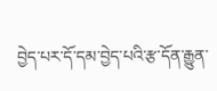བྱེད་པར་དོ་དམ་བྱེད་པའི་རྩ་དོན་རྒྱུན་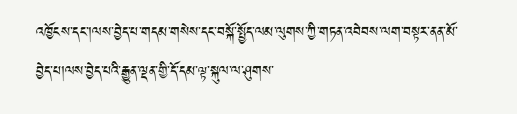འཁྱོངས་དང་།ལས་བྱེད་པ་གདམ་གསེས་དང་བསྐོ་སྤྱོད་ལམ་ལུགས་ཀྱི་གཏན་འབེབས་ལག་བསྟར་ནན་མོ་བྱེད་པ།ལས་བྱེད་པའི་རྒྱུན་ལྡན་གྱི་དོ་དམ་ལྟ་སྐུལ་ལ་ཤུགས་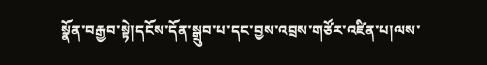སྣོན་བརྒྱབ་སྟེ།དངོས་དོན་སྒྲུབ་པ་དང་བྱས་འབྲས་གཙོར་འཛིན་པ།ལས་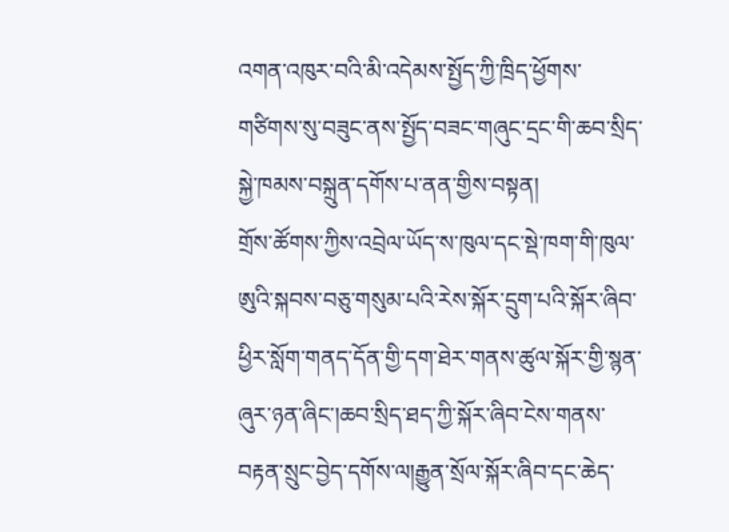འགན་འཁུར་བའི་མི་འདེམས་སྤྱོད་ཀྱི་ཁྲིད་ཕྱོགས་གཙིགས་སུ་བཟུང་ནས་སྤྱོད་བཟང་གཞུང་དྲང་གི་ཆབ་སྲིད་སྐྱེ་ཁམས་བསྐྲུན་དགོས་པ་ནན་གྱིས་བསྟན།
གྲོས་ཚོགས་ཀྱིས་འབྲེལ་ཡོད་ས་ཁུལ་དང་སྡེ་ཁག་གི་ཁུལ་ཨུའི་སྐབས་བཅུ་གསུམ་པའི་རེས་སྐོར་དྲུག་པའི་སྐོར་ཞིབ་ཕྱིར་སློག་གནད་དོན་གྱི་དག་ཐེར་གནས་ཚུལ་སྐོར་གྱི་སྙན་ཞུར་ཉན་ཞིང་།ཆབ་སྲིད་ཐད་ཀྱི་སྐོར་ཞིབ་ངེས་གནས་བརྟན་སྲུང་བྱེད་དགོས་ལ།རྒྱུན་སྲོལ་སྐོར་ཞིབ་དང་ཆེད་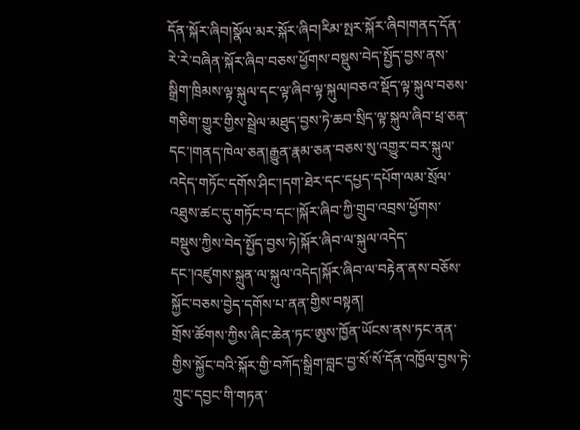དོན་སྐོར་ཞིབ།སྣོལ་མར་སྐོར་ཞིབ།རིམ་སྤར་སྐོར་ཞིབ།གནད་དོན་རེ་རེ་བཞིན་སྐོར་ཞིབ་བཅས་ཕྱོགས་བསྡུས་བེད་སྤྱོད་བྱས་ནས་སྒྲིག་ཁྲིམས་ལྟ་སྐུལ་དང་ལྟ་ཞིབ་ལྟ་སྐུལ།བཅའ་སྡོད་ལྟ་སྐུལ་བཅས་གཅིག་གྱུར་གྱིས་སྦྲེལ་མཐུད་བྱས་ཏེ་ཆབ་སྲིད་ལྟ་སྐུལ་ཞིབ་ཕྲ་ཅན་དང་།གནད་ཁེལ་ཅན།རྒྱུན་རྣམ་ཅན་བཅས་སུ་འགྱུར་བར་སྐུལ་འདེད་གཏོང་དགོས་ཤིང་།དག་ཐེར་དང་དཔྱད་དཔོག་ལམ་སྲོལ་འཐུས་ཚང་དུ་གཏོང་བ་དང་།སྐོར་ཞིབ་ཀྱི་གྲུབ་འབྲས་ཕྱོགས་བསྡུས་ཀྱིས་བེད་སྤྱོད་བྱས་ཏེ།སྐོར་ཞིབ་ལ་སྐུལ་འདེད་དང་།འཛུགས་སྐྲུན་ལ་སྐུལ་འདེད།སྐོར་ཞིབ་ལ་བརྟེན་ནས་བཅོས་སྐྱོང་བཅས་བྱེད་དགོས་པ་ནན་གྱིས་བསྟན།
གྲོས་ཚོགས་ཀྱིས་ཞིང་ཆེན་ཏང་ཨུས་ཁྱོན་ཡོངས་ནས་ཏང་ནན་གྱིས་སྐྱོང་བའི་སྐོར་གྱི་བཀོད་སྒྲིག་བླང་བྱ་སོ་སོ་དོན་འཁྱོལ་བྱས་ཏེ་ཀྲུང་དབྱང་གི་གཏན་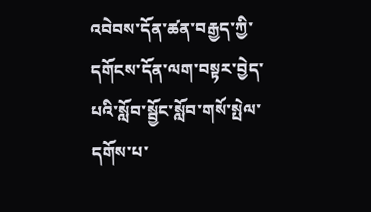འབེབས་དོན་ཚན་བརྒྱད་ཀྱི་དགོངས་དོན་ལག་བསྟར་བྱེད་པའི་སློབ་སྦྱོང་སློབ་གསོ་སྤེལ་དགོས་པ་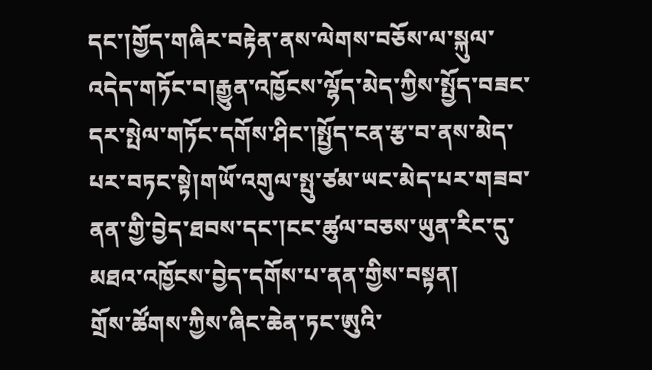དང་།གྱོད་གཞིར་བརྟེན་ནས་ལེགས་བཅོས་ལ་སྐུལ་འདེད་གཏོང་བ།རྒྱུན་འཁྱོངས་ལྷོད་མེད་ཀྱིས་སྤྱོད་བཟང་དར་སྤེལ་གཏོང་དགོས་ཤིང་།སྤྱོད་ངན་རྩ་བ་ནས་མེད་པར་བཏང་སྟེ།གཡོ་འགུལ་སྤུ་ཙམ་ཡང་མེད་པར་གཟབ་ནན་གྱི་བྱེད་ཐབས་དང་།ངང་ཚུལ་བཅས་ཡུན་རིང་དུ་མཐའ་འཁྱོངས་བྱེད་དགོས་པ་ནན་གྱིས་བསྟན།
གྲོས་ཚོགས་ཀྱིས་ཞིང་ཆེན་ཏང་ཨུའི་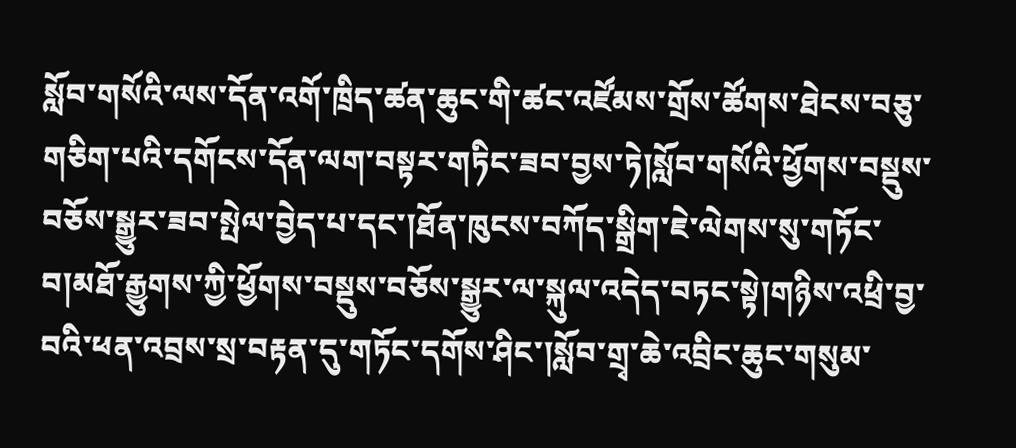སློབ་གསོའི་ལས་དོན་འགོ་ཁྲིད་ཚན་ཆུང་གི་ཚང་འཛོམས་གྲོས་ཚོགས་ཐེངས་བཅུ་གཅིག་པའི་དགོངས་དོན་ལག་བསྟར་གཏིང་ཟབ་བྱས་ཏེ།སློབ་གསོའི་ཕྱོགས་བསྡུས་བཅོས་སྒྱུར་ཟབ་སྤེལ་བྱེད་པ་དང་།ཐོན་ཁུངས་བཀོད་སྒྲིག་ཇེ་ལེགས་སུ་གཏོང་བ།མཐོ་རྒྱུགས་ཀྱི་ཕྱོགས་བསྡུས་བཅོས་སྒྱུར་ལ་སྐུལ་འདེད་བཏང་སྟེ།གཉིས་འཕྲི་བྱ་བའི་ཕན་འབྲས་སྲ་བརྟན་དུ་གཏོང་དགོས་ཤིང་།སློབ་གྲྭ་ཆེ་འབྲིང་ཆུང་གསུམ་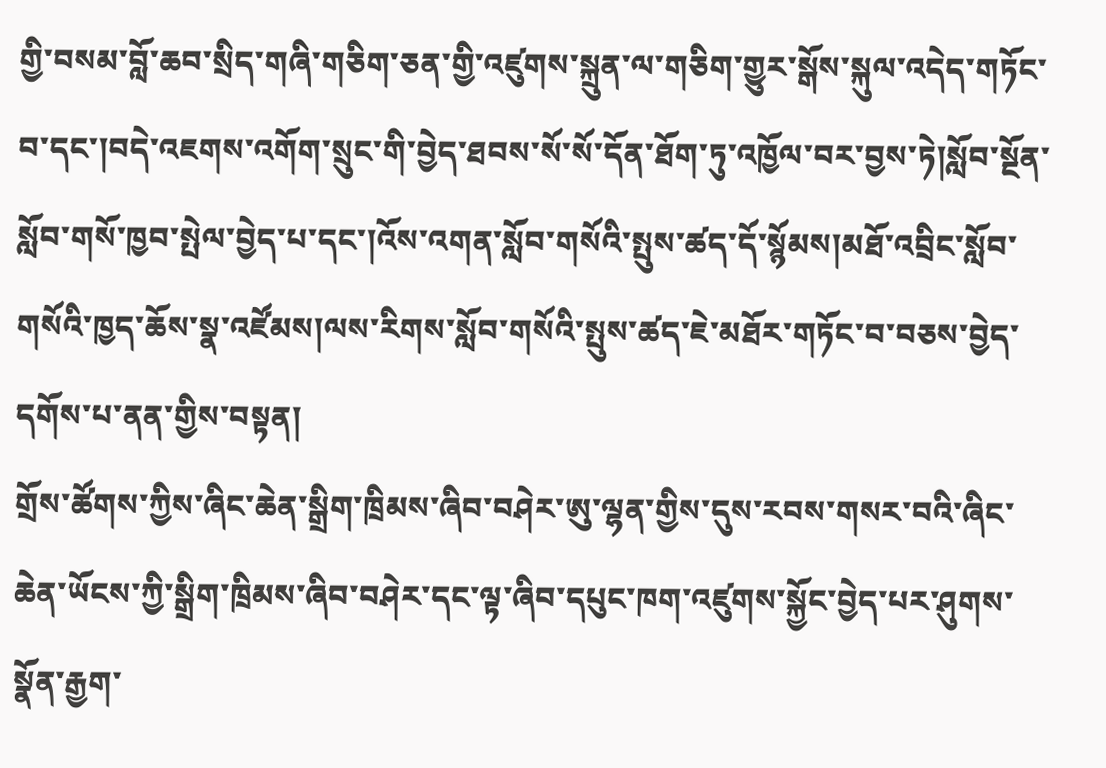གྱི་བསམ་བློ་ཆབ་སྲིད་གཞི་གཅིག་ཅན་གྱི་འཛུགས་སྐྲུན་ལ་གཅིག་གྱུར་སྒོས་སྐུལ་འདེད་གཏོང་བ་དང་།བདེ་འཇགས་འགོག་སྲུང་གི་བྱེད་ཐབས་སོ་སོ་དོན་ཐོག་ཏུ་འཁྱོལ་བར་བྱས་ཏེ།སློབ་སྔོན་སློབ་གསོ་ཁྱབ་སྤེལ་བྱེད་པ་དང་།འོས་འགན་སློབ་གསོའི་སྤུས་ཚད་དོ་སྙོམས།མཐོ་འབྲིང་སློབ་གསོའི་ཁྱད་ཆོས་སྣ་འཛོམས།ལས་རིགས་སློབ་གསོའི་སྤུས་ཚད་ཇེ་མཐོར་གཏོང་བ་བཅས་བྱེད་དགོས་པ་ནན་གྱིས་བསྟན།
གྲོས་ཚོགས་ཀྱིས་ཞིང་ཆེན་སྒྲིག་ཁྲིམས་ཞིབ་བཤེར་ཨུ་ལྷན་གྱིས་དུས་རབས་གསར་བའི་ཞིང་ཆེན་ཡོངས་ཀྱི་སྒྲིག་ཁྲིམས་ཞིབ་བཤེར་དང་ལྟ་ཞིབ་དཔུང་ཁག་འཛུགས་སྐྱོང་བྱེད་པར་ཤུགས་སྣོན་རྒྱག་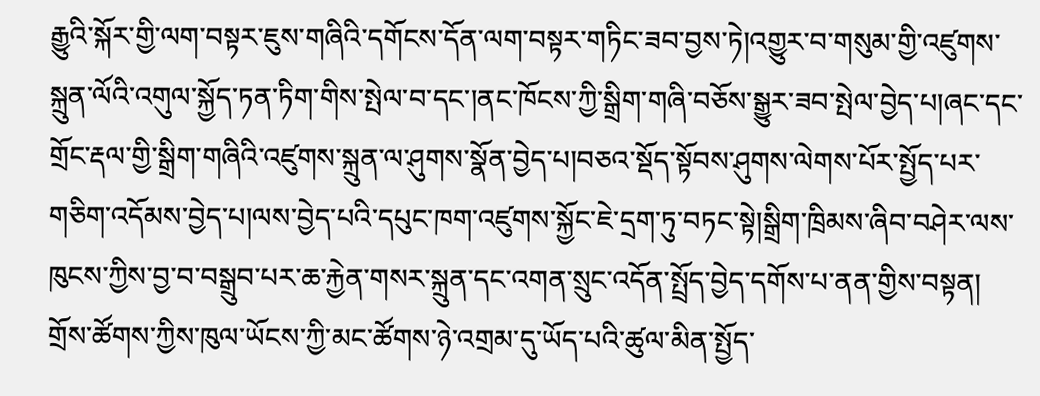རྒྱུའི་སྐོར་གྱི་ལག་བསྟར་ཇུས་གཞིའི་དགོངས་དོན་ལག་བསྟར་གཏིང་ཟབ་བྱས་ཏེ།འགྱུར་བ་གསུམ་གྱི་འཛུགས་སྐྲུན་ལོའི་འགུལ་སྐྱོད་ཏན་ཏིག་གིས་སྤེལ་བ་དང་།ནང་ཁོངས་ཀྱི་སྒྲིག་གཞི་བཅོས་སྒྱུར་ཟབ་སྤེལ་བྱེད་པ།ཞང་དང་གྲོང་རྡལ་གྱི་སྒྲིག་གཞིའི་འཛུགས་སྐྲུན་ལ་ཤུགས་སྣོན་བྱེད་པ།བཅའ་སྡོད་སྟོབས་ཤུགས་ལེགས་པོར་སྤྱོད་པར་གཅིག་འདོམས་བྱེད་པ།ལས་བྱེད་པའི་དཔུང་ཁག་འཛུགས་སྐྱོང་ཇེ་དྲག་ཏུ་བཏང་སྟེ།སྒྲིག་ཁྲིམས་ཞིབ་བཤེར་ལས་ཁུངས་ཀྱིས་བྱ་བ་བསྒྲུབ་པར་ཆ་རྐྱེན་གསར་སྐྲུན་དང་འགན་སྲུང་འདོན་སྤྲོད་བྱེད་དགོས་པ་ནན་གྱིས་བསྟན།
གྲོས་ཚོགས་ཀྱིས་ཁུལ་ཡོངས་ཀྱི་མང་ཚོགས་ཉེ་འགྲམ་དུ་ཡོད་པའི་ཚུལ་མིན་སྤྱོད་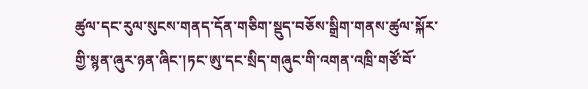ཚུལ་དང་རུལ་སུངས་གནད་དོན་གཅིག་སྡུད་བཅོས་སྒྲིག་གནས་ཚུལ་སྐོར་གྱི་སྙན་ཞུར་ཉན་ཞིང་།ཏང་ཨུ་དང་སྲིད་གཞུང་གི་འགན་འཁྲི་གཙོ་བོ་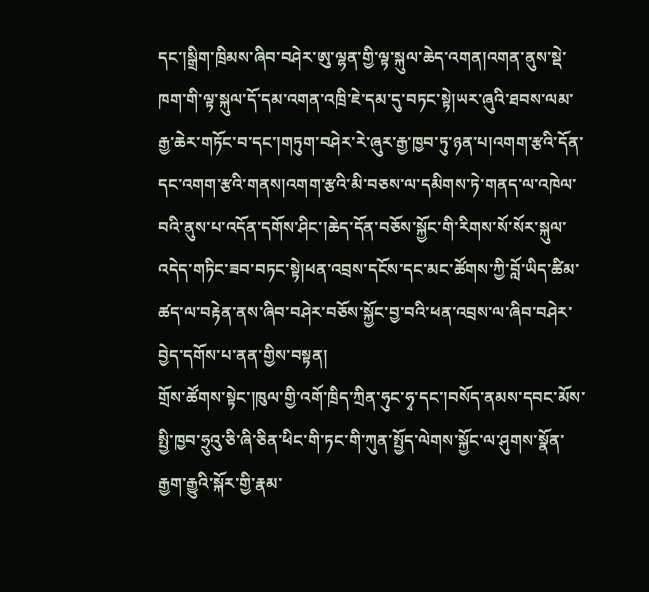དང་།སྒྲིག་ཁྲིམས་ཞིབ་བཤེར་ཨུ་ལྷན་གྱི་ལྟ་སྐུལ་ཆེད་འགན།འགན་ནུས་སྡེ་ཁག་གི་ལྟ་སྐུལ་དོ་དམ་འགན་འཁྲི་ཇེ་དམ་དུ་བཏང་སྟེ།ཡར་ཞུའི་ཐབས་ལམ་རྒྱ་ཆེར་གཏོང་བ་དང་།གཏུག་བཤེར་རེ་ཞུར་རྒྱ་ཁྱབ་ཏུ་ཉན་པ།འགག་རྩའི་དོན་དང་འགག་རྩའི་གནས།འགག་རྩའི་མི་བཅས་ལ་དམིགས་ཏེ་གནད་ལ་འཁེལ་བའི་ནུས་པ་འདོན་དགོས་ཤིང་།ཆེད་དོན་བཅོས་སྐྱོང་གི་རིགས་སོ་སོར་སྐུལ་འདེད་གཏིང་ཟབ་བཏང་སྟེ།ཕན་འབྲས་དངོས་དང་མང་ཚོགས་ཀྱི་བློ་ཡིད་ཚིམ་ཚད་ལ་བརྟེན་ནས་ཞིབ་བཤེར་བཅོས་སྐྱོང་བྱ་བའི་ཕན་འབྲས་ལ་ཞིབ་བཤེར་བྱེད་དགོས་པ་ནན་གྱིས་བསྟན།
གྲོས་ཚོགས་སྟེང་།ཁུལ་གྱི་འགོ་ཁྲིད་ཀྲིན་ཧུང་ཧྭ་དང་།བསོད་ནམས་དབང་མོས་སྤྱི་ཁྱབ་ཧྲུའུ་ཅི་ཞི་ཅིན་ཕིང་གི་ཏང་གི་ཀུན་སྤྱོད་ལེགས་སྐྱོང་ལ་ཤུགས་སྣོན་རྒྱག་རྒྱུའི་སྐོར་གྱི་རྣམ་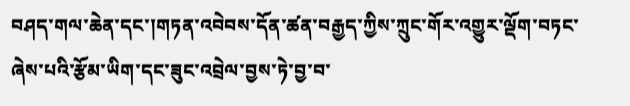བཤད་གལ་ཆེན་དང་།གཏན་འབེབས་དོན་ཚན་བརྒྱད་ཀྱིས་ཀྲུང་གོར་འགྱུར་ལྡོག་བཏང་ཞེས་པའི་རྩོམ་ཡིག་དང་ཟུང་འབྲེལ་བྱས་ཏེ་བྱ་བ་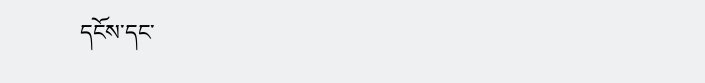དངོས་དང་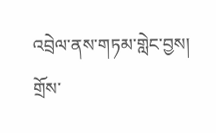འབྲེལ་ནས་གཏམ་གླེང་བྱས།
གྲོས་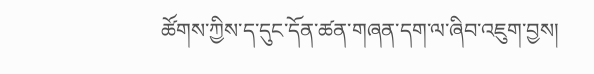ཚོགས་ཀྱིས་ད་དུང་དོན་ཚན་གཞན་དག་ལ་ཞིབ་འཇུག་བྱས།